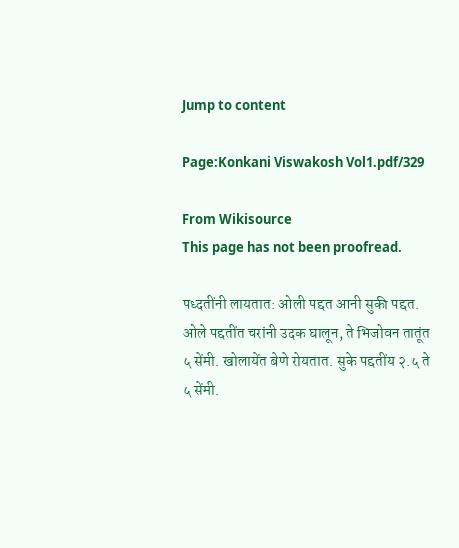Jump to content

Page:Konkani Viswakosh Vol1.pdf/329

From Wikisource
This page has not been proofread.

पध्दतींनी लायतात: ओली पद्दत आनी सुकी पद्दत. ओले पद्दतींत चरांनी उदक घालून, ते भिजोवन तातूंत ५ सेंमी. खोलायेंत बेणे रोयतात. सुके पद्दतींय २.५ ते ५ सेंमी.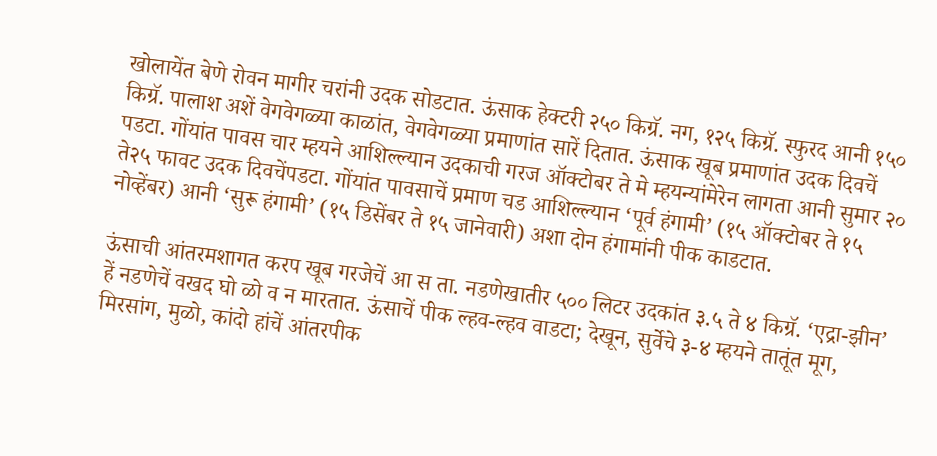खोलायेंत बेणे रोवन मागीर चरांनी उदक सोडटात. ऊंसाक हेक्टरी २५० किग्रॅ. नग, १२५ किग्रॅ. स्फुरद आनी १५० किग्रॅ. पालाश अशें वेगवेगळ्या काळांत, वेगवेगळ्या प्रमाणांत सारें दितात. ऊंसाक खूब प्रमाणांत उदक दिवचें पडटा. गोंयांत पावस चार म्हयने आशिल्ल्यान उदकाची गरज ऑक्टोबर ते मे म्हयन्यांमेरेन लागता आनी सुमार २० ते२५ फावट उदक दिवचेंपडटा. गोंयांत पावसाचें प्रमाण चड आशिल्ल्यान ‘पूर्व हंगामी’ (१५ ऑक्टोबर ते १५ नोव्हेंबर) आनी ‘सुरू हंगामी’ (१५ डिसेंबर ते १५ जानेवारी) अशा दोन हंगामांनी पीक काडटात.

ऊंसाची आंतरमशागत करप खूब गरजेचें आ स ता. नडणेखातीर ५०० लिटर उदकांत ३.५ ते ४ किग्रॅ. ‘एद्रा-झीन’ हें नडणेचें वखद घो ळो व न मारतात. ऊंसाचें पीक ल्हव-ल्हव वाडटा; देखून, सुर्वेचे ३-४ म्हयने तातूंत मूग, मिरसांग, मुळो, कांदो हांचें आंतरपीक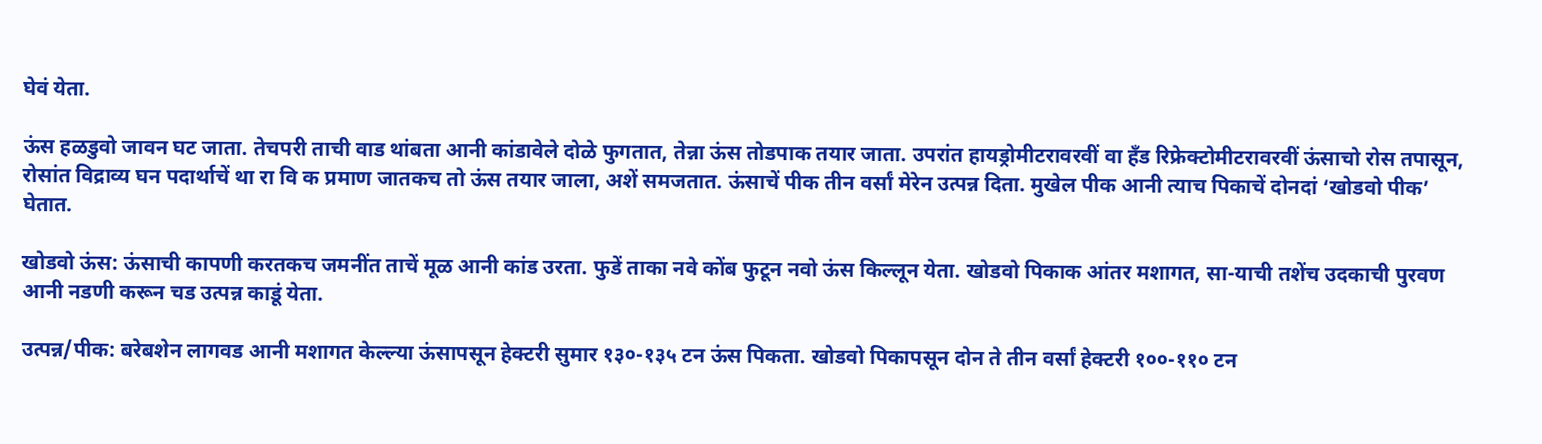घेवं येता.

ऊंस हळडुवो जावन घट जाता. तेचपरी ताची वाड थांबता आनी कांडावेले दोळे फुगतात, तेन्ना ऊंस तोडपाक तयार जाता. उपरांत हायड्रोमीटरावरवीं वा हॅंड रिफ्रेक्टोमीटरावरवीं ऊंसाचो रोस तपासून, रोसांत विद्राव्य घन पदार्थाचें था रा वि क प्रमाण जातकच तो ऊंस तयार जाला, अशें समजतात. ऊंसाचें पीक तीन वर्सां मेरेन उत्पन्न दिता. मुखेल पीक आनी त्याच पिकाचें दोनदां ‘खोडवो पीक’ घेतात.

खोडवो ऊंस: ऊंसाची कापणी करतकच जमनींत ताचें मूळ आनी कांड उरता. फुडें ताका नवे कोंब फुटून नवो ऊंस किल्लून येता. खोडवो पिकाक आंतर मशागत, सा-याची तशेंच उदकाची पुरवण आनी नडणी करून चड उत्पन्न काडूं येता.

उत्पन्न/पीक: बरेबशेन लागवड आनी मशागत केल्ल्या ऊंसापसून हेक्टरी सुमार १३०-१३५ टन ऊंस पिकता. खोडवो पिकापसून दोन ते तीन वर्सां हेक्टरी १००-११० टन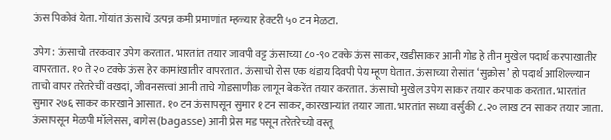ऊंस पिकोवं येता. गोंयांत ऊंसाचें उत्पन्न कमी प्रमाणांत म्हळ्यार हेक्टरी ५० टन मेळटा.

उपेग: ऊंसाचो तरकवार उपेग करतात. भारतांत तयार जावपी वट्ट ऊंसाच्या ८०-९० टक्के ऊंस साकर, खडीसाकर आनी गोड हे तीन मुखेल पदार्थ करपाखातीर वापरतात. १० ते २० टक्के ऊंस हेर कामांखातीर वापरतात. ऊंसाचो रोस एक थंडाय दिवपी पेय म्हूण घेतात. ऊंसाच्या रोसांत ‘सुक्रोस’ हो पदार्थ आशिल्ल्यान ताचो वापर तरेतरेचीं वखदां, जीवनसत्त्वां आनी ताचे गोडसाणीक लागून बेकरेंत तयार करतात. ऊंसाचो मुखेल उपेग साकर तयार करपाक करतात. भारतांत सुमार २७६ साकर कारखाने आसात. १० टन ऊंसापसून सुमार १ टन साकर, कारखान्यांत तयार जाता. भारतांत सध्या वर्सुकी ८.२० लाख टन साकर तयार जाता. ऊंसापसून मेळपी मॉलेसस, बागेस (bagasse) आनी प्रेस मड पसून तरेतरेच्यो वस्तू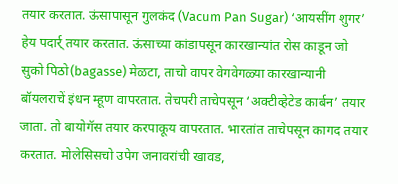तयार करतात. ऊंसापासून गुलकंद (Vacum Pan Sugar) ‘आयसींग शुगर’ हेय पदार्र् तयार करतात. ऊंसाच्या कांडापसून कारखान्यांत रोस काडून जो सुको पिठो(bagasse) मेळटा, ताचो वापर वेगवेगळ्या कारखान्यानी बॉयलराचें इंधन म्हूण वापरतात. तेचपरी ताचेपसून ‘अक्टीव्हेटेड कार्बन’ तयार जाता. तो बायोगॅस तयार करपाकूय वापरतात. भारतांत ताचेपसून कागद तयार करतात. मोलेसिसचो उपेग जनावरांची खावड,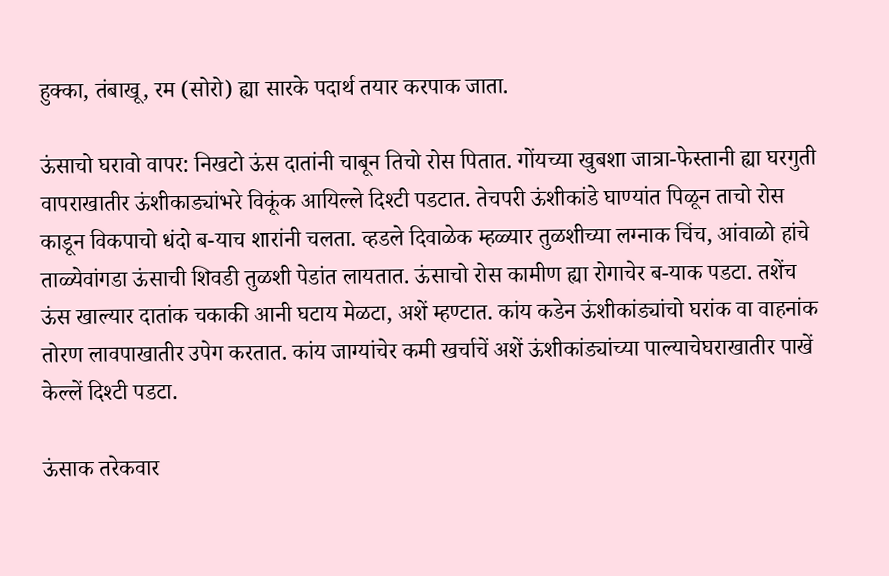हुक्का, तंबाखू, रम (सोरो) ह्या सारके पदार्थ तयार करपाक जाता.

ऊंसाचो घरावो वापर: निखटो ऊंस दातांनी चाबून तिचो रोस पितात. गोंयच्या खुबशा जात्रा-फेस्तानी ह्या घरगुती वापराखातीर ऊंशीकाड्यांभरे विकूंक आयिल्ले दिश्टी पडटात. तेचपरी ऊंशीकांडे घाण्यांत पिळून ताचो रोस काडून विकपाचो धंदो ब-याच शारांनी चलता. व्हडले दिवाळेक म्हळ्यार तुळशीच्या लग्नाक चिंच, आंवाळो हांचे ताळ्येवांगडा ऊंसाची शिवडी तुळशी पेडांत लायतात. ऊंसाचो रोस कामीण ह्या रोगाचेर ब-याक पडटा. तशेंच ऊंस खाल्यार दातांक चकाकी आनी घटाय मेळटा, अशें म्हण्टात. कांय कडेन ऊंशीकांड्यांचो घरांक वा वाहनांक तोरण लावपाखातीर उपेग करतात. कांय जाग्यांचेर कमी खर्चाचें अशें ऊंशीकांड्यांच्या पाल्याचेघराखातीर पाखें केल्लें दिश्टी पडटा.

ऊंसाक तरेकवार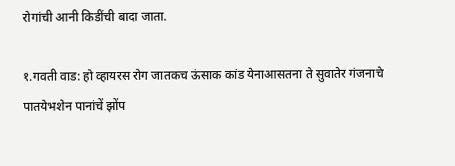रोगांची आनी किडींची बादा जाता.

१.गवती वाड: हो व्हायरस रोग जातकच ऊंसाक कांड येनाआसतना ते सुवातेर गंजनाचे पातयेभशेन पानांचें झोंप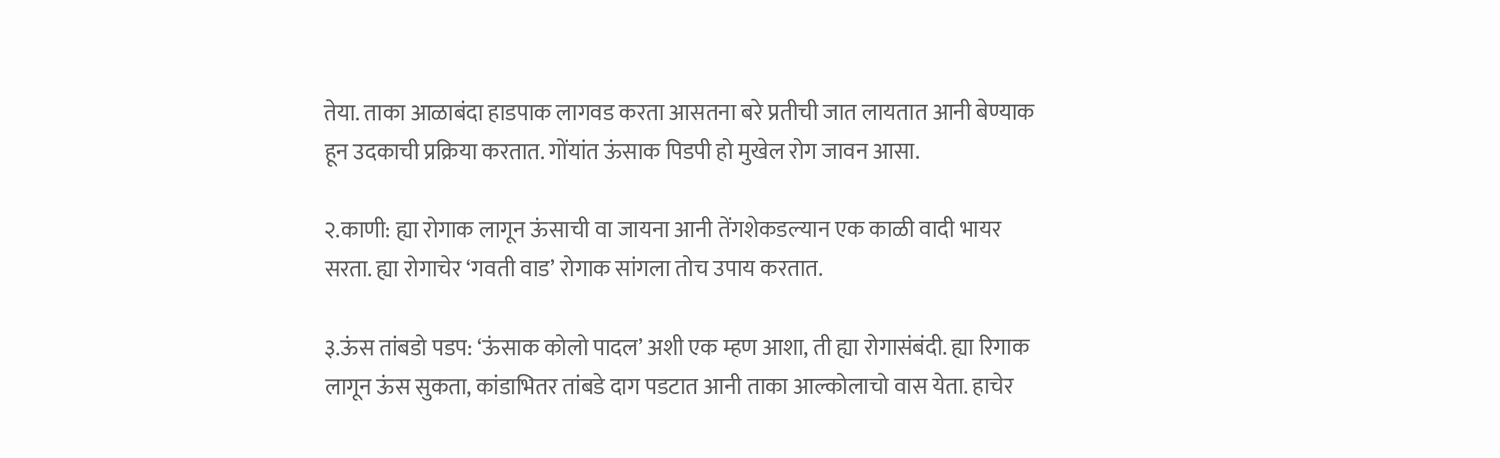तेया. ताका आळाबंदा हाडपाक लागवड करता आसतना बरे प्रतीची जात लायतात आनी बेण्याक हून उदकाची प्रक्रिया करतात. गोंयांत ऊंसाक पिडपी हो मुखेल रोग जावन आसा.

२.काणी: ह्या रोगाक लागून ऊंसाची वा जायना आनी तेंगशेकडल्यान एक काळी वादी भायर सरता. ह्या रोगाचेर ‘गवती वाड’ रोगाक सांगला तोच उपाय करतात.

३.ऊंस तांबडो पडप: ‘ऊंसाक कोलो पादल’ अशी एक म्हण आशा, ती ह्या रोगासंबंदी. ह्या रिगाक लागून ऊंस सुकता, कांडाभितर तांबडे दाग पडटात आनी ताका आल्कोलाचो वास येता. हाचेर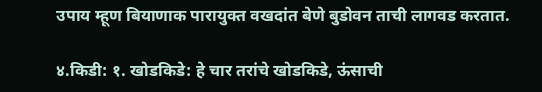उपाय म्हूण बियाणाक पारायुक्त वखदांत बेणे बुडोवन ताची लागवड करतात.

४.किडी: १. खोडकिडे: हे चार तरांचे खोडकिडे, ऊंसाची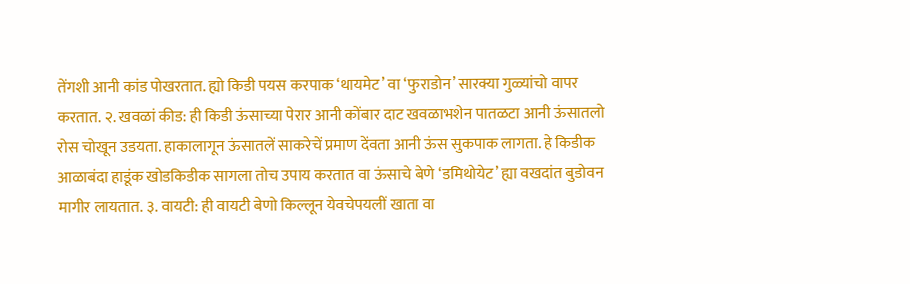तेंगशी आनी कांड पोखरतात. ह्यो किडी पयस करपाक ‘थायमेट’ वा ‘फुराडोन’ सारक्या गुळ्यांचो वापर करतात. २. खवळां कीड: ही किडी ऊंसाच्या पेरार आनी कोंबार दाट खवळाभशेन पातळटा आनी ऊंसातलो रोस चोखून उडयता. हाकालागून ऊंसातलें साकरेचें प्रमाण देंवता आनी ऊंस सुकपाक लागता. हे किडीक आळाबंदा हाडूंक खोडकिडीक सागला तोच उपाय करतात वा ऊंसाचे बेणे ‘डमिथोयेट’ ह्या वखदांत बुडोवन मागीर लायतात. ३. वायटी: ही वायटी बेणो किल्लून येवचेपयलीं खाता वा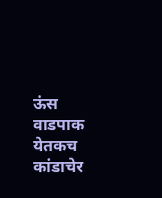ऊंस वाडपाक येतकच कांडाचेर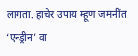लागता. हाचेर उपाय म्हूण जमनींत ‘एन्ड्रीन’ वा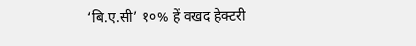‘बि.ए.सी’ १०% हें वखद हेक्टरी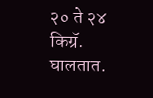२० ते २४ किग्रॅ. घालतात.